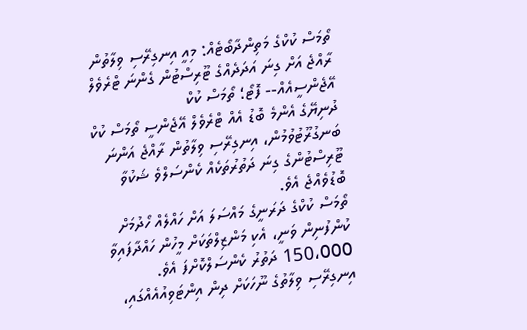ތޯމަސް ކުކްގެ މަތިންދާބޯޓެއް: މިއީ އިނގިރޭސި ވިލާތުން ރާއްޖެ އަށް ގިނަ އަދަދެއްގެ ޓޫރިސްޓުން ގެންނަ ޓްރެވެލް އޭޖެންސީއެއް-- ފޮޓޯ؛ ތޯމަސް ކުކް
ދުނިޔޭގެ އެންމެ ބޮޑު އެއް ޓްރެވެލް އޭޖެންސީ ތޯމަސް ކުކް ބަނގުރޫޓުވުމުން، އިނގިރޭސި ވިލާތުން ރާއްޖެ އަންނަ ޓޫރިސްޓުންގެ ގިނަ ދަތުރުތަކެއް ކެންސަލްވެ ޝަކުވާ ބޮޑުވެއްޖެ އެވެ.
ތޯމަސް ކުކްގެ ދަރަނީގެ މައްސަލަ އަށް ހައްލެއް ހޯދުމަށް ކުންފުނިން ވަނީ، އެކި މަންޒިލްތަކަށް މީހުން ހައްދާފައިވާ 150،000 ދަތުރު ކެންސަލްކޮށްފަ އެވެ.
އިނގިރޭސި ވިލާތުގެ ނޫހަކަށް ދިން އިންޓަވިއުއެއްގައި،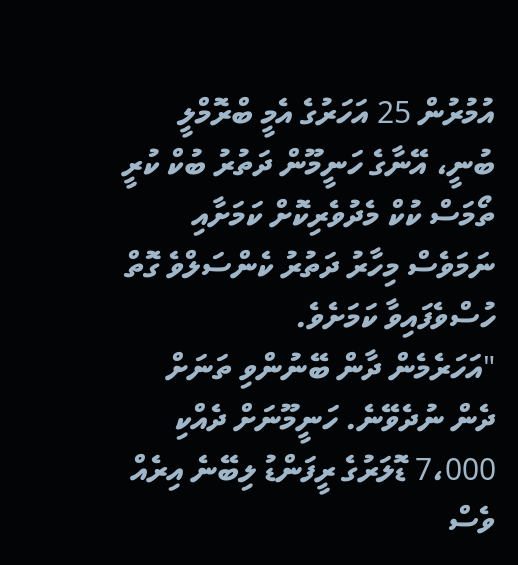އުމުރުން 25 އަހަރުގެ އެމީ ބްރޮމްލީ ބުނީ، އޭނާގެ ހަނީމޫން ދަތުރު ބުކް ކުރީ ތޯމަސް ކުކް މެދުވެރިކޮށް ކަމަށާއި ނަމަވެސް މިހާރު ދަތުރު ކެންސަލްވެ ގޮތް ހުސްވެފައިވާ ކަމަށެވެ.
"އަހަރެމެން ދާން ބޭނުންވި ތަނަށް ދެން ނުދެވޭނެ. ހަނީމޫނަށް ދެއްކި 7،000 ޑޮލަރުގެ ރީފަންޑު ލިބޭނެ އިރެއް ވެސް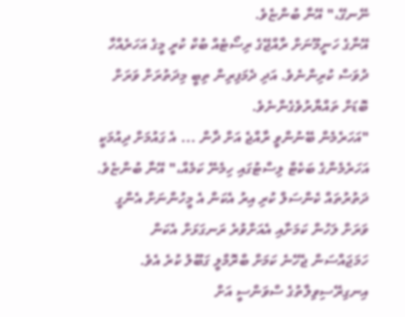ނޭނގޭ،" އޭނާ ބުންޏެވެ.
އޭނާގެ ހަނީމޫނަށް ރާއްޖޭގެ ރިސޯޓެއް ބުކް ކުރީ މީގެ އަހަރެއްހާ ދުވަސް ކުރިންނެވެ. އަދި ދެމަފިރިން ތިބީ މިދަތުރަށް ވަރަށް ބޮޑަށް ތައްޔާރުވެގެންނެވެ.
"އަހަރެމެން ބޭނުންވީ ރާއްޖެ އަށް ދާން ... އެ ގައުމަށް ދިއުމަކީ އަހަރެމެންގެ ބަކެޓް ލިސްޓުގައި ހިމެނޭ ކަމެއް،" އޭނާ ބުންޏެވެ.
ދަތުރުތައް ކެންސަލް ކުރި އިރު އެކަން އެ މީހުންނަށް އެންގީ ވަރަށް ލަހުން ކަމަށާއި އެއަށްވުރެ ރަނގަޅަށް އެކަން ހަމަޖައްސަން ޖެހޭނެ ކަމަށް ބްރޮމްލީ ގަބޫލު ކުރެ އެވެ.
އިނގިރޭސިވިލާތުގެ ސްވަންސީ އަށް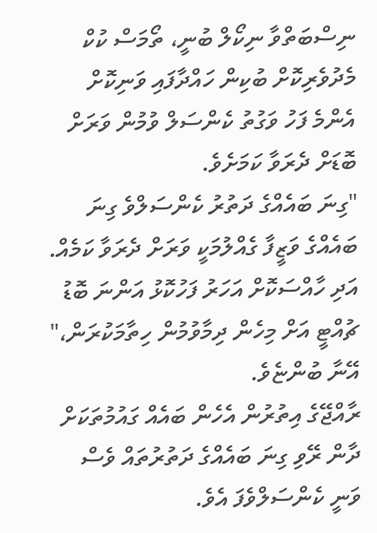ނިސްބަތްވާ ނިކޯލް ބުނީ، ތޯމަސް ކުކް މެދުވެރިކޮށް ބުކިން ހައްދާފައި ވަނިކޮށް އެންމެ ފަހު ވަގުތު ކެންސަލް ވުމުން ވަރަށް ބޮޑަށް ދެރަވާ ކަމަށެވެ.
"ގިނަ ބައެއްގެ ދަތުރު ކެންސަލްވެ ގިނަ ބައެއްގެ ވަޒީފާ ގެއްލުމަކީ ވަރަށް ދެރަވާ ކަމެއް. އަދި ހާއްސަކޮށް އަހަރު ފަހުކޮޅު އަންނަ ބޮޑު ޗުއްޓީ އަށް މިހެން ދިމާވުމުން ހިތާމަކުރަން،" އޭނާ ބުންޏެވެ.
ރާއްޖޭގެ އިތުރުން އެހެން ބައެއް ގައުމުތަކަށް ދާން ރޭވި ގިނަ ބައެއްގެ ދަތުރުތައް ވެސް ވަނީ ކެންސަލްވެފަ އެވެ.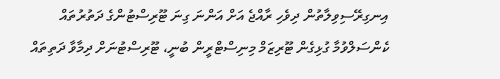އިނގިރޭސިވިލާތުން ދިވެހި ރާއްޖެ އަށް އަންނަ ގިނަ ޓޫރިސްޓުންގެ ދަތުރުތައް ކެންސަލްވުމާ ގުޅިގެން ޓޫރިޒަމް މިނިސްޓްރީން ބުނީ، ޓޫރިސްޓުނަށް ދިމާވާ ދަތިތައް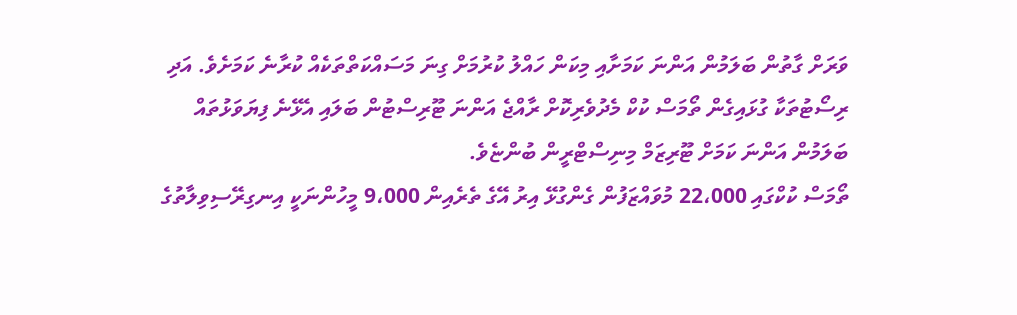ވަރަށް ގާތުން ބަލަމުން އަންނަ ކަމަށާއި މިކަން ހައްލު ކުރުމަށް ގިނަ މަސައްކަތްތަކެއް ކުރާނެ ކަމަށެވެ. އަދި ރިސޯޓުތަކާ ގުޅައިގެން ތޯމަސް ކުކް މެދުވެރިކޮށް ރާއްޖެ އަންނަ ޓޫރިސްޓުން ބަލައި އެޅޭނެ ފިޔަވަޅުތައް ބަލަމުން އަންނަ ކަމަށް ޓޫރިޒަމް މިނިސްޓްރީން ބުންޏެވެ.
ތޯމަސް ކުކްގައި 22،000 މުވައްޒަފުން ގެންގުޅޭ އިރު އޭގެ ތެރެއިން 9،000 މީހުންނަކީ އިނގިރޭސިވިލާތުގެ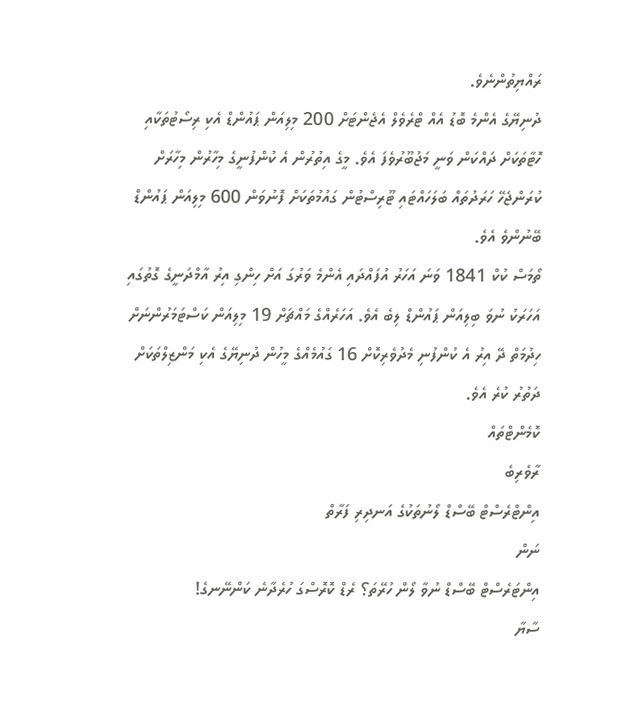ރައްޔިތުންނެވެ.
ދުނިޔޭގެ އެންމެ ބޮޑު އެއް ޓްރެވެލް އެޖެންޓަށް 200 މިލިއަން ޕައުންޑް އެކި ރިސޯޓުތަކާއި ހޮޓާތަކަށް ދައްކަން ވަނީ މަޖުބޫރުވެފަ އެވެ. މީގެ އިތުރުން އެ ކުންފުނީގެ މިހާރުން މިހާރަށް ކުރަންޖެހޭ ހަރަދުތައް ބަލަހައްޓައި ޓޫރިސްޓުން ގައުމުތަކަށް ފޮނުވަން 600 މިލިއަން ޕައުންޑް ބޭނުންވެ އެވެ.
ތޯމަސް ކުކް 1841 ވަނަ އަހަރު އުފައްދައި އެންމެ ވަރުގަ އަށް ހިންގި އިރު އާމްދަނީގެ ގޮތުގައި އަހަރަކު ނުވަ ބިލިއަން ޕައުންޑް ލިބެ އެވެ. އަހަރެއްގެ މައްޗަށް 19 މިލިއަން ކަސްޓަމަރުންނަށް ހިދުމަތް ދޭ އިރު އެ ކުންފުނި މެދުވެރިކޮށް 16 ގައުމެއްގެ މީހުން ދުނިޔޭގެ އެކި މަންޒިލްތަކަށް ދަތުރު ކުރެ އެވެ.
ކޮމެންޓްތައް
ރާވެރިބެ
އިންޓްރެސްޓް ބޭސްޑް ލޯނުތަކުގެ އަނދިރި ފަރާތް
ނަން
އިންޓަރެސްޓް ބޭސްޑް ނުވާ ލޯން ހުރޭތަ؟ ރެޑް ކޮރޮސްގަ ހުރެދާނެ ކަންނޭނގެ!
ސާޔާ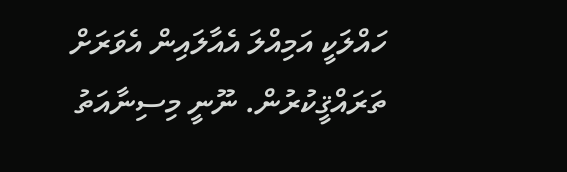ހައްލަކީ އަމިއްލަ އެއާލައިން އެވަރަށް ތަރައްޤީކުރުން. ނޫނީ މިސިނާއަތު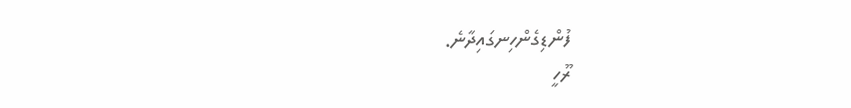ފުންޑިގެންހިނގައިދާނެ.
ރޫހީ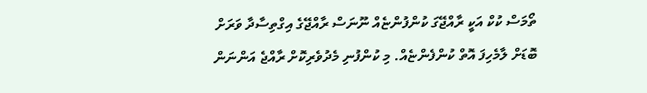ތޯމަސް ކުކް އަކީ ރާއްޖޭގަ ކުންފުންޏެއް ނޫނަސް ރާއްޖޭގެ އިގްތިސާދާ ވަރަށް ބޮޑަށް ލާމެހިފަ އޮތް ކުންފެންޏެއް. މި ކުންފުނި މެދުވެރިކޮށް ރާއްޖެ އަންނަން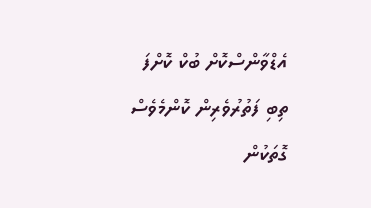އެޑްވާންސްކޮށް ބުކް ކޮށްފަ ތިބި ފަތުރުވެރިން ކޮންމެވެސް ގޮތަކުން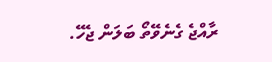ރާއްޖެ ގެނެވޭތޯ ބަލަން ޖެހޭ.